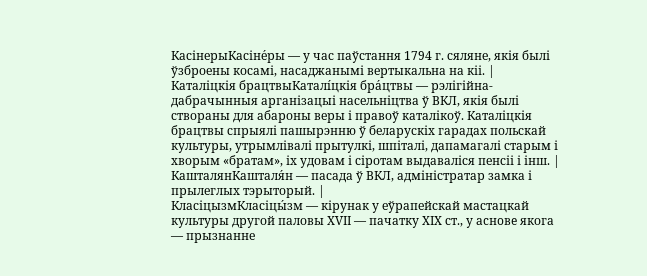КасінерыКасіне́ры — у час паўстання 1794 г. сяляне, якія былі ўзброены косамі, насаджанымі вертыкальна на кіі. |
Каталіцкія брацтвыКаталі́цкія бра́цтвы — рэлігійна-дабрачынныя арганізацыі насельніцтва ў ВКЛ, якія былі створаны для абароны веры і правоў каталікоў. Каталіцкія брацтвы спрыялі пашырэнню ў беларускіх гарадах польскай культуры, утрымлівалі прытулкі, шпіталі, дапамагалі старым і хворым «братам», іх удовам і сіротам выдаваліся пенсіі і інш. |
КашталянКашталя́н — пасада ў ВКЛ, адміністратар замка і прылеглых тэрыторый. |
КласіцызмКласіцы́зм — кірунак у еўрапейскай мастацкай культуры другой паловы ХVІІ — пачатку ХІХ ст., у аcнoвe якога — прызнанне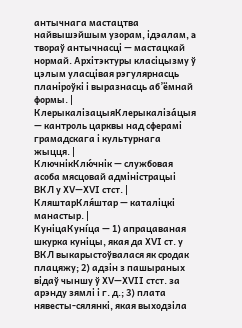aнтычнага мастацтва найвышэйшым узорам, ідэалам, a твораў aнтычнаcці — мастацкай нopмай. Архітэктуры класіцызму ў цэлым уласцівая рэгулярнасць планіроўкі і выразнасць аб’ёмнай формы. |
КлерыкалізацыяКлерыкаліза́цыя — кантроль царквы над сферамі грамадскага і культурнага жыцця. |
КлючнікКлю́чнік — службовая асоба мясцовай адміністрацыі ВКЛ у ХV—ХVІ стст. |
КляштарКля́штар — каталіцкі манастыр. |
КуніцаКуні́ца — 1) апрацаваная шкурка куніцы, якая да ХVІ ст. у ВКЛ выкарыстоўвалася як сродак плацяжу; 2) адзін з пашыраных відаў чыншу ў ХV—ХVІІ стст. за арэнду зямлі і г. д.; 3) плата нявесты-сялянкі, якая выходзіла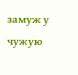замуж у чужую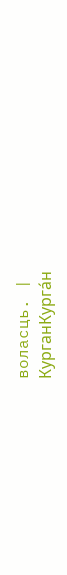воласць. |
КурганКурга́н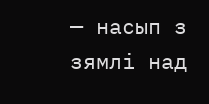— насып з зямлі над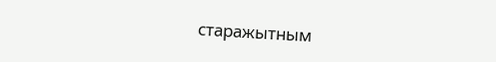старажытным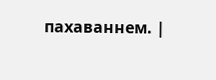пахаваннем. |